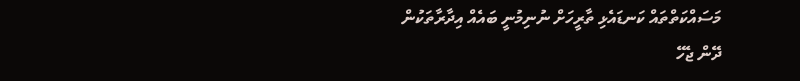މަސައްކަތްތައް ކަނޑައެޅި ތާރީހަށް ނުނިމުނީ ބައެއް އިދާރާތަކުން ދޭން ޖެހޭ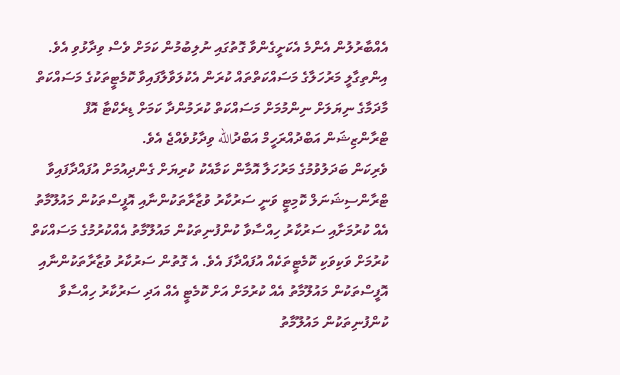އެއްބާރުލުން އެންމެ އެކަށީގެންވާ ގޮތުގައި ނުލިބުމުން ކަމަށް ވެސް ވިދާޅުވި އެވެ.
އިންތިގާލީ މަރުހަލާގެ މަސައްކަތްތައް ކުރަން އެކުލަވާލާފައިވާ ކޮމެޓީތަކުގެ މަސައްކަތް މާދަމާގެ ނިޔަލަށް ނިންމުމަށް މަސައްކަތް ކުރަމުންދާ ކަމަށް ޑިރެކްޓާ އޮފް ޓްރާންޒިޝަން އަބްދުއްރަހީމް އަބްދުالله ވިދާޅުވެއްޖެ އެވެ.
ވެރިކަން ބަދަލުވުމުގެ މަރުހަލާ އޮމާން ކަމާއެކު ކުރިޔަށް ގެންދިއުމަށް އުފައްދާފައިވާ ޓްރާންސިޝަނަލް ކޮމިޓީ ވަނީ ސަރުކާރު ވުޒާރާތަކުންނާއި އޮފީސްތަކުން މައުލޫމާތު އެއް ކުރުމަށާއި ސަރުކާރު ހިއްސާވާ ކުންފުނިތަކުން މައުލޫމާތު އެއްކުރުމުގެ މަސައްކަތް ކުރުމަށް ވަކިވަކި ކޮމެޓީތަކެއް އުފައްދާފަ އެވެ. އެ ގޮތުން ސަރުކާރު ވުޒާރާތަކުންނާއި އޮފީސްތަކުން މައުލޫމާތު އެއް ކުރުމަށް އަށް ކޮމެޓީ އެއް އަދި ސަރުކާރު ހިއްސާވާ ކުންފުނިތަކުން މައުލޫމާތު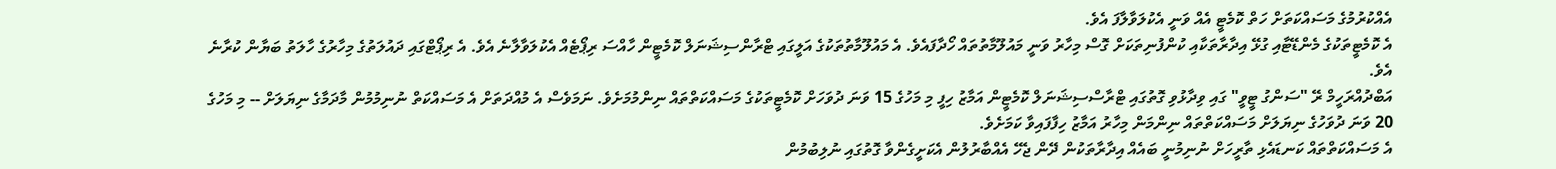އެއްކުރުމުގެ މަސައްކަތަށް ހަތް ކޮމެޓީ އެއް ވަނީ އެކުލަވާލާފަ އެވެ.
އެ ކޮމެޓީތަކުގެ މެންޑޭޓާއި ގުޅޭ އިދާރާތަކާއި ކުންފުނިތަކަށް ގޮސް މިހާރު ވަނީ މައުލޫމާތުތައް ހޯދާފައެވެ. އެ މައުލޫމާތުތަކުގެ އަލީގައި ޓްރާންސިޝަނަލް ކޮމެޓީން ހާއްސަ ރިޕޯޓެއް އެކުލަވާލާނެ އެވެ. އެ ރިޕޯޓްގައި ދައުލަތުގެ މިހާރުގެ ހާލަތު ބަޔާން ކުރާނެ އެވެ.
އަބްދުއްރަހީމް ރޭ "ސަންގު ޓީވީ" ގައި ވިދާޅުވި ގޮތުގައި ޓްރާސްސިޝަނަލް ކޮމެޓީން އަމާޒު ހިފީ މި މަހުގެ 15 ވަނަ ދުވަހަށް ކޮމެޓީތަކުގެ މަސައްކަތްތައް ނިންމުމަށެވެ. ނަމަވެސް އެ މުއްދަތަށް އެ މަސައްކަތް ނުނިމުމުން މާދަމާގެ ނިޔަލަށް -- މި މަހުގެ 20 ވަނަ ދުވަހުގެ ނިޔަލަށް މަސައްކަތްތައް ނިންމަން މިހާރު އަމާޒު ހިފާފައިވާ ކަމަށެވެ.
އެ މަސައްކަތްތައް ކަނޑައެޅި ތާރީހަށް ނުނިމުނީ ބައެއް އިދާރާތަކުން ދޭން ޖެހޭ އެއްބާރުލުން އެކަށީގެންވާ ގޮތުގައި ނުލިބުމުން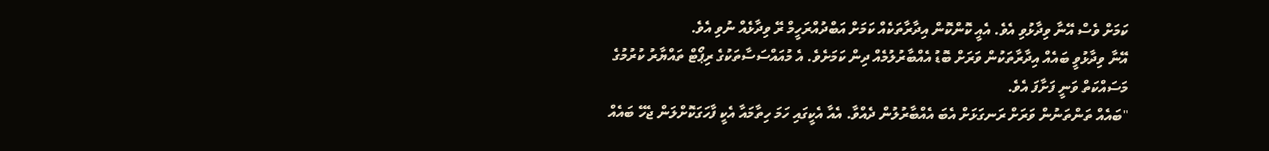ކަމަށް ވެސް އޭނާ ވިދާޅުވި އެވެ. އެއީ ކޮންކޮން އިދާރާތަކެއް ކަމަށް އަބްދުއްރަހީމް ރޭ ވިދާޅެއް ނުވި އެވެ.
އޭނާ ވިދާޅުވީ ބައެއް އިދާރާތަކުން ވަރަށް ބޮޑު އެއްބާރުލުމެއް ދިން ކަމަށެވެ. އެ މުއައްސަސާތަކުގެ ރިޕޯޓް ތައްޔާރު ކުރުމުގެ މަސައްކަތް ވަނީ ފަށާފަ އެވެ.
"ބައެއް ތަންތަނުން ވަރަށް ރަނގަޅަށް އެބަ އެއްބާރުލުން ދެއްވާ. އެއާ އެކީގައި ހަމަ ހިތާމައާ އެކީ ފާހަގަކޮށްލަން ޖެހޭ ބައެއް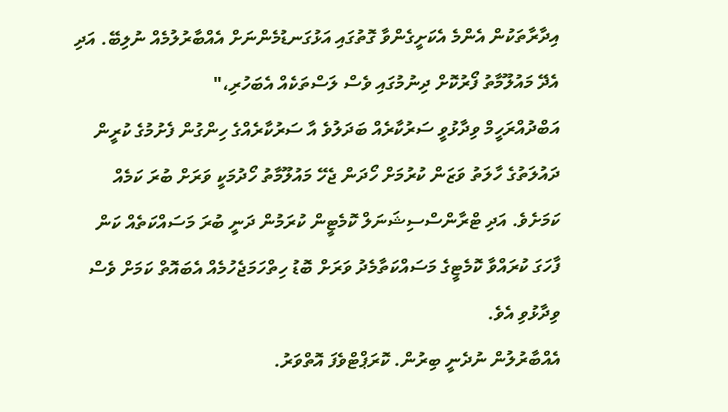އިދާރާތަކުން އެންމެ އެކަށީގެންވާ ގޮތުގައި އަޅުގަނޑުމެންނަށް އެއްބާރުލުމެއް ނުލިބޭ. އަދި އެދޭ މައުލޫމާތު ފޯރުކޮށް ދިނުމުގައި ވެސް ލަސްތަކެއް އެބަހުރި،"
އަބްދުއްރަހީމް ވިދާޅުވީ ސަރުކާރެއް ބަދަލުވެ އާ ސަރުކާރެއްގެ ހިންގުން ފެށުމުގެ ކުރީން ދައުލަތުގެ ހާލަތު ވަޒަން ކުރުމަށް ހޯދަން ޖެހޭ މައުލޫމާތު ހޯދުމަކީ ވަރަށް ބުރަ ކަމެއް ކަމަށެވެ. އަދި ޓްރާންސްސިޝަނަލް ކޮމެޓީން ކުރަމުން ދަނީ ބުރަ މަސައްކަތެއް ކަން ފާހަގަ ކުރައްވާ ކޮމެޓީގެ މަސައްކަތާމެދު ވަރަށް ބޮޑު ހިތްހަމަޖެހުމެއް އެބައޮތް ކަމަށް ވެސް ވިދާޅުވި އެވެ.
އެއްބާރުލުން ނުދެނީ ބިރުން. ކޮރަޕްޓްވެފަ އޮތްވަރު.